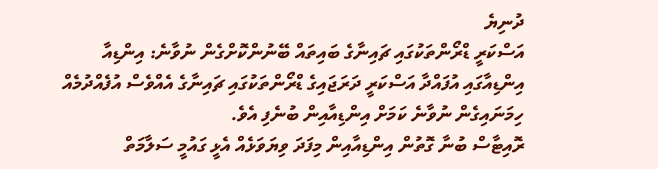ދުނިޔެ
އަސްކަރީ ޑްރޯންތަކުގައި ޗައިނާގެ ބައިތައް ބޭނުންކޮށްގެން ނުވާނެ: އިންޑިއާ
އިންޑިއާގައި އުފައްދާ އަސްކަރީ ދަރަޖައިގެ ޑްރޯންތަކުގައި ޗައިނާގެ އެއްވެސް އުފެއްދުމެއް ހިމަނައިގެން ނުވާނެ ކަމަށް އިންޑިއާއިން ބުނެފި އެވެ.
ރޮއިޓާސް ބުނާ ގޮތުން އިންޑިއާއިން މިފަދަ ވިޔަވަޅެއް އެޅީ ގައުމީ ސަލާމަތް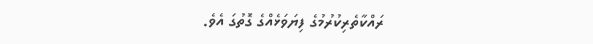ރައްކާތެރިކުރުމުގެ ފިޔަވަޅެއްގެ ގޮތުގަ އެވެ.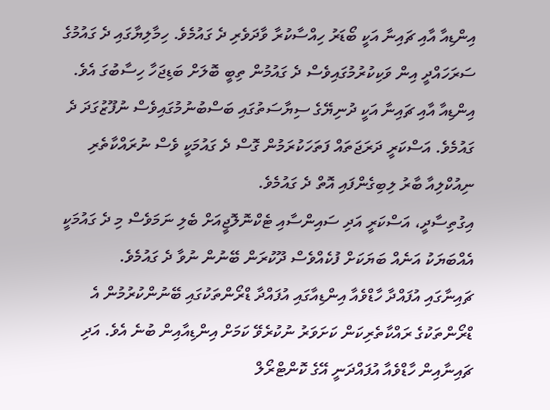އިންޑިއާ އާއި ޗައިނާ އަކީ ބޯޑަރު ހިއްސާކުރާ ވާދަވެރި ދެ ގައުމެވެ. ހިމާލިޔާގައި ދެ ގައުމުގެ ސަރަހައްދީ އިން ވަކިކުރުމުގައިވެސް ދެ ގައުމުން ތިބީ ބޮލަށް ބަޑިޖަހާ ހިސާބުގަ އެވެ.
އިންޑިއާ އާއި ޗައިނާ އަކީ ދުނިޔޭގެ ސިޔާސަތުގައި ބަސްބުނުމުގައިވެސް ނުފޫޒުގަދަ ދެ ގައުމެވެ. އަސްކަރީ ދަރަޖަތައް ފަތަހަކުރަމުން ގޮސް ދެ ގައުމަކީ ވެސް ނުރައްކާތެރި ނިއުކްލިއާ ބާރު ލިބިގެންފައި އޮތް ދެ ގައުމެވެ.
އިގުތިސާދީ، އަސްކަރީ އަދި ސައިންސާއި ޓެކްނޮލޮޖީއަށް ބެލި ނަމަވެސް މި ދެ ގައުމަކީ އެއްބަޔަކު އަނެއް ބަޔަކަށް ފުކެއްވެސް ދޫކުރަން ބޭނުން ނުވާ ދެ ގައުމެވެ.
ޗައިނާގައި އުފައްދާ ހާޑްވެއާ އިންޑިއާގައި އުފައްދާ ޑްރޯންތަކުގައި ބޭނުންކުރުމުން އެ ޑްރޯންތަކުގެ ރައްކާތެރިކަން ކަށަވަރު ނުކުރެވޭ ކަމަށް އިންޑިއާއިން ބުނެ އެވެ. އަދި ޗައިނާއިން ހާޑްވެއާ އުފައްދަނީ އޭގެ ކޮންޓްރޯލް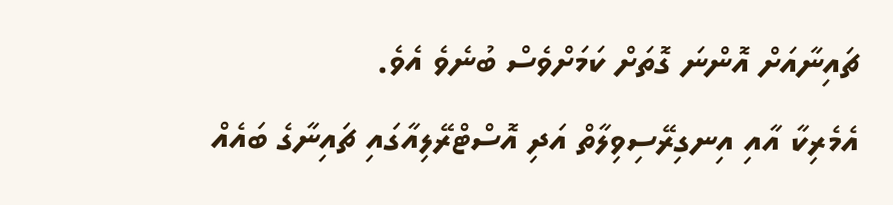ޗައިނާއަށް އޮންނަ ގޮތަށް ކަމަށްވެސް ބުނެވެ އެވެ.
އެމެރިކާ އާއި އިނގިރޭސިވިލާތް އަދި އޮސްޓްރޭލިއާގައި ޗައިނާގެ ބައެއް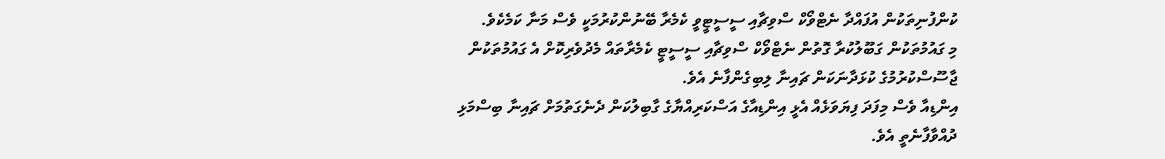ކުންފުނިތަކުން އުފައްދާ ނެޓްވޯކް ސްވިޗާއި ސީސީޓީވީ ކެމެރާ ބޭނުންކުރުމަކީ ވެސް މަނާ ކަމެކެވެ.
މި ގައުމުތަކުން ގަބޫލުކުރާ ގޮތުން ނެޓްވޯކް ސްވިޗާއި ސީސީޓީ ކެމެރާތައް މެދުވެރިކޮށް އެ ގައުމުތަކުން ޖާސޫސްކުރުމުގެ ކުޅަދާނަކަން ޗައިނާ ލިބިގެންފާނެ އެވެ.
އިންޑިއާ ވެސް މިފަދަ ފިޔަވަޅެއް އެޅީ އިންޑިއާގެ އަސްކަރިއްޔާގެ ގާބިލުކަން ދެނެގަތުމަށް ޗައިނާ ބިސްމަޅި ދުއްވާފާނެތީ އެވެ.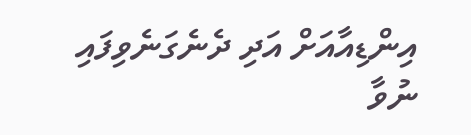އިންޑިއާއަށް އަދި ދެނެގަނެވިފައި ނުވާ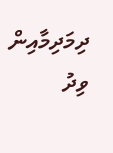ދިމަދިމާއިން ވިދު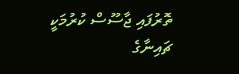ތޮރުފައި ޖާސޫސް ކުރުމަކީ ޗައިނާގެ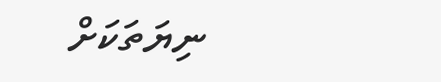ނިޔަތަކަށް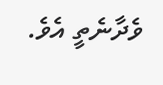ވެދާނެތީ އެވެ.